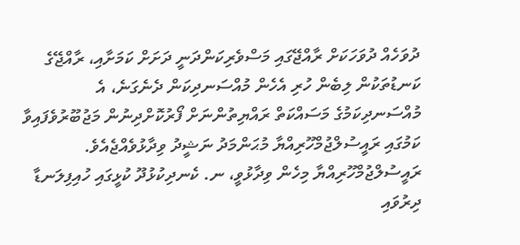ދުވަހެއް ދުވަހަކަށް ރާއްޖޭގައި މަސްވެރިކަންދަނީ ދަށަށް ކަމަށާއި، ރާއްޖޭގެ ކަނޑުތަކުން ލިބެން ހުރި އެހެން މުއްސަނދިކަން ދެނެގަނެ، އެ މުއްސަނދިކަމުގެ މަސައްކަތް ރައްޔިތުންނަށް ފޯރުކޮށްދިނުން މަޖުބޫރުވެފައިވާ ކަމުގައި ރައީސުލްޖުމްހޫރިއްޔާ މުޙަންމަދު ނަޝީދު ވިދާޅުވެއްޖެއެވެ. ރައީސުލްޖުމްހޫރިއްޔާ މިހެން ވިދާޅުވީ، ނ. ކެނދިކުޅުދޫ ކުޅީގައި ހުއިފިލަނޑާ ދިރުވައި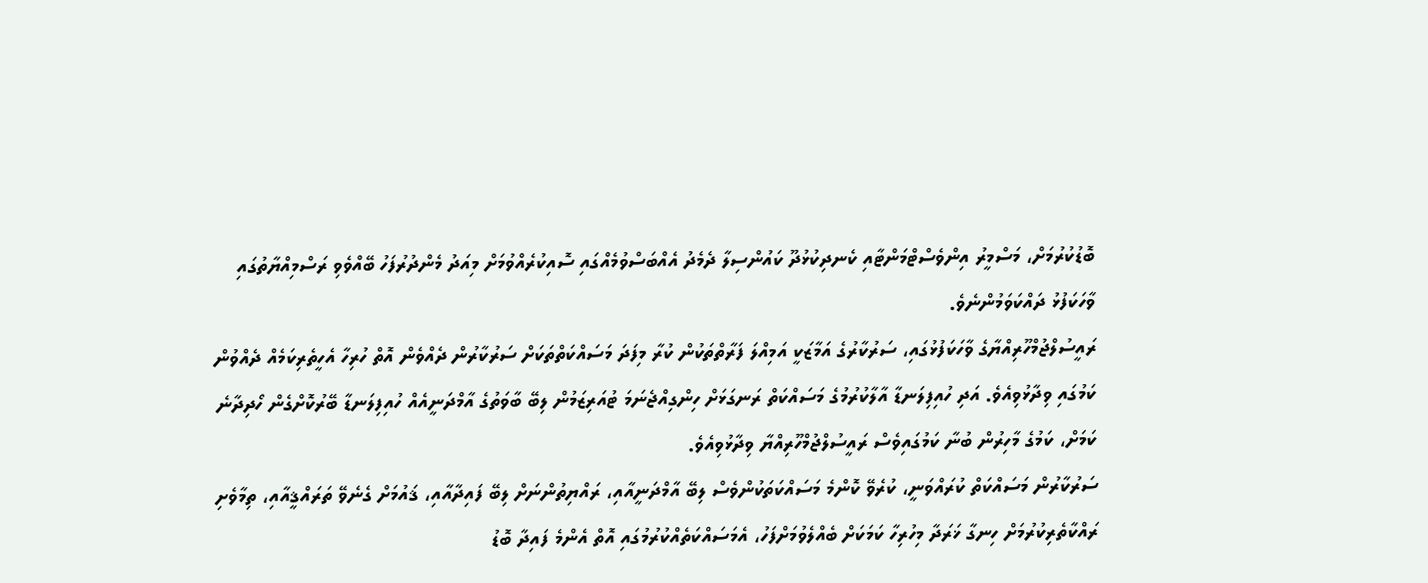ބޮޑުކުރުމަށް، މަސްމީރު އިންވެސްޓްމަންޓާއި ކެނދިކުޅުދޫ ކައުންސިލާ ދެމެދު އެއްބަސްވުމެއްގައި ސޮއިކުރެއްވުމަށް މިއަދު މެންދުރުފަހު ބޭއްވެވި ރަސްމިއްޔާތުގައި ވާހަކަފުޅު ދައްކަވަމުންނެވެ.
ރައީސުލްޖުމްހޫރިއްޔާގެ ވާހަކަފުޅުގައި، ސަރުކާރުގެ އަމާޒަކީ އަމިއްލަ ފަރާތްތަކުން ކުރާ މިފަދަ މަސައްކަތްތަކަށް ސަރުކާރުން ދެއްވެން އޮތް ހުރިހާ އެހީތެރިކަމެއް ދެއްވުން ކަމުގައި ވިދާޅުވިއެވެ. އަދި ހުއިފިލަނޑާ އާލާކުރުމުގެ މަސައްކަތް ރަނގަޅަށް ހިންގިއްޖެނަމަ ޓުއަރިޒަމުން ލިބޭ ބާވަތުގެ އާމްދަނީއެއް ހުއިފިލަނޑާ ބޭރުކޮށްގެން ހޯދިދާނެ ކަމަށް، ކަމުގެ މާހިރުން ބުނާ ކަމުގައިވެސް ރައީސުލްޖުމްހޫރިއްޔާ ވިދާޅުވިއެވެ.
ސަރުކާރުން މަސައްކަތް ކުރައްވަނީ، ކުރެވޭ ކޮންމެ މަސައްކަތަކުންވެސް ލިބޭ އާމްދަނީއާއި، ރައްޔިތުންނަށް ލިބޭ ފައިދާއާއި، ޤައުމަށް ގެނެވޭ ތަރައްޤީއާއި، ތިމާވެށި ރައްކާތެރިކުރުމަށް ހިނގާ ޚަރަދާ މިހުރިހާ ކަމަކަށް ބެއްލެވުމަށްފަހު، އެމަސައްކަތެއްކުރުމުގައި އޮތް އެންމެ ފައިދާ ބޮޑު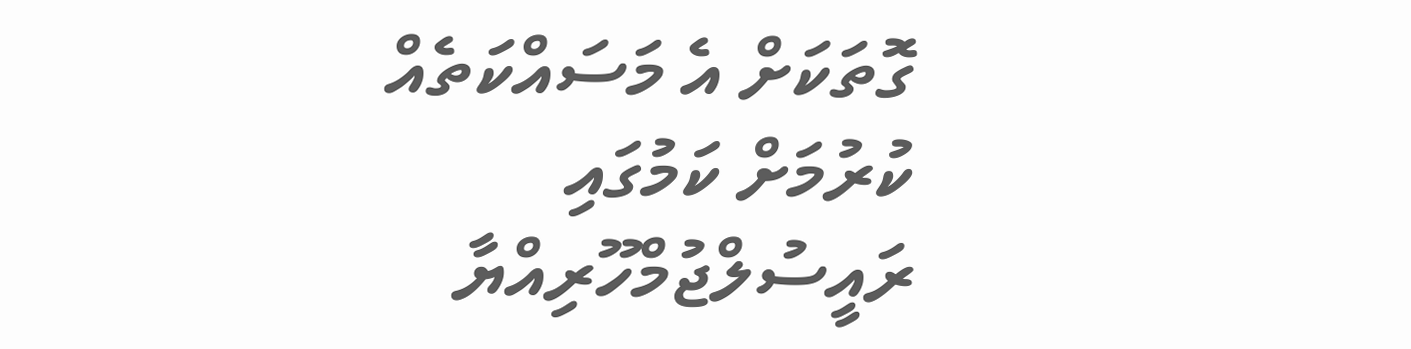ގޮތަކަށް އެ މަސައްކަތެއް ކުރުމަށް ކަމުގައި ރައީސުލްޖުމްހޫރިއްޔާ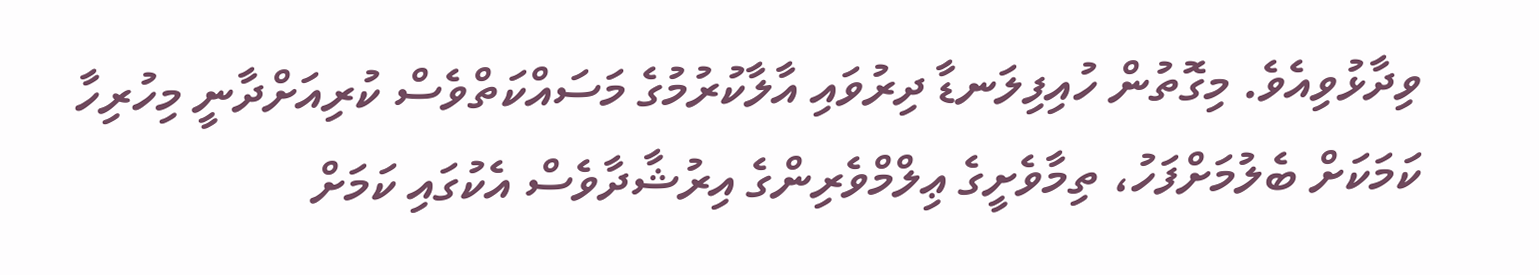ވިދާޅުވިއެވެ. މިގޮތުން ހުއިފިލަނޑާ ދިރުވައި އާލާކުރުމުގެ މަސައްކަތްވެސް ކުރިއަށްދާނީ މިހުރިހާ ކަމަކަށް ބެލުމަށްފަހު، ތިމާވެށީގެ ޢިލްމްވެރިންގެ އިރުޝާދާވެސް އެކުގައި ކަމަށް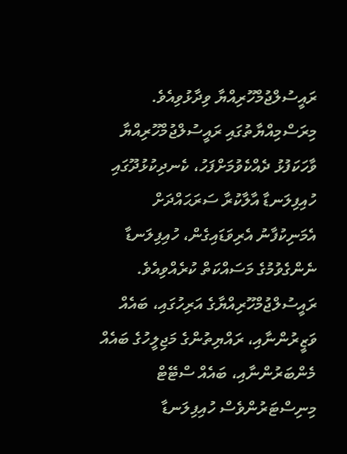ރައީސުލްޖުމްހޫރިއްޔާ ވިދާޅުވިއެވެ.
މިރަސްމިއްޔާތުގައި ރައީސުލްޖުމްހޫރިއްޔާ ވާހަކަފުޅު ދެއްކެވުމަށްފަހު، ކެނދިކުޅުދޫގައި ހުއިފިލަނޑާ އާލާކުރާ ސަރަޙައްދަށް އެމަނިކުފާނު އެރިވަޑައިގެން، ހުއިފިލަނޑާ ނެންގެވުމުގެ މަސައްކަތް ކުރެއްވިއެވެ. ރައީސުލްޖުމްހޫރިއްޔާގެ އަރިހުގައި، ބައެއް ވަޒީރުންނާއި، ރައްޔިތުންގެ މަޖިލީހުގެ ބައެއް މެންބަރުންނާއި، ބައެއް ސްޓޭޓް މިނިސްޓަރުންވެސް ހުއިފިލަނޑާ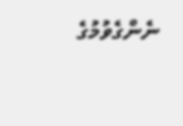ނެންގެވުމުގެ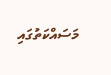މަސައްކަތުގައި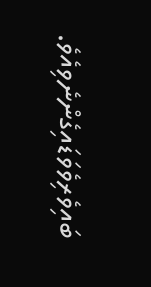ބައިވެރިވެވަޑައިގެންނެވިއެވެ.